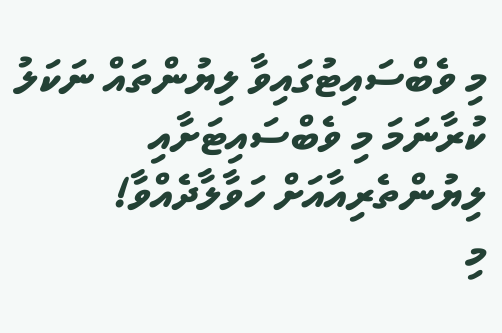މި ވެބްސައިޓުގައިވާ ލިޔުންތައް ނަކަލު ކުރާނަމަ މި ވެބްސައިޓަށާއި ލިޔުންތެރިއާއަށް ހަވާލާދެއްވާ!
މި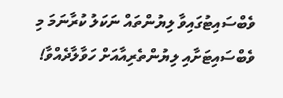ވެބްސައިޓުގައިވާ ލިޔުންތައް ނަކަލު ކުރާނަމަ މި ވެބްސައިޓަށާއި ލިޔުންތެރިއާއަށް ހަވާލާދެއްވާ!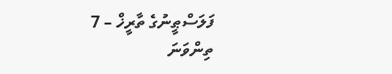ފަލަސްޠީނުގެ ތާރީޚް – 7
ތިންވަނަ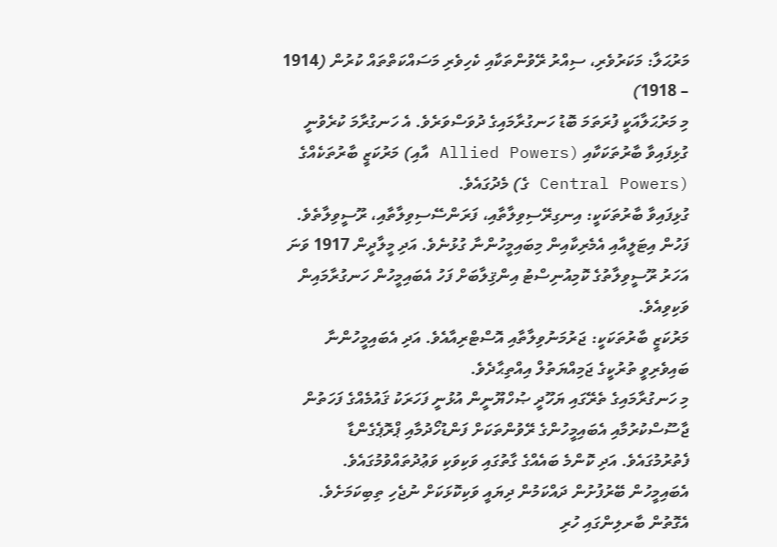މަރުޙަލާ: މަކަރުވެރި، ސިއްރު ރޭވުންތަކާއި ކެހިވެރި މަސައްކަތްތައް ކުރުން (1914 – 1918)
މި މަރުޙަލާއަކީ ފުރަތަމަ ބޮޑު ހަނގުރާމައިގެ ދުވަސްވަރެވެ. އެ ހަނގުރާމަ ކުރެވުނީ ގުޅިފައިވާ ބާރުތަކަކާއި (Allied Powers އާއި) މަރުކަޒީ ބާރުތަކެއްގެ (Central Powers ގެ) މެދުގައެވެ.
ގުޅިފައިވާ ބާރުތަކަކީ: އިނގިރޭސިވިލާތާއި، ފަރަންސޭސިވިލާތާއި، ރޫސީވިލާތެވެ. ފަހުން އިޓަލީއާއި އެމެރިކާއިން މިބައިމީހުންނާ ގުޅުނެވެ. އަދި މީލާދީން 1917 ވަނަ އަހަރު ރޫސީވިލާތުގެ ކޮމިއުނިސްޓު އިންޤިލާބަށް ފަހު އެބައިމީހުން ހަނގުރާމައިން ވަކިވިއެވެ.
މަރުކަޒީ ބާރުތަކަކީ: ޖަރުމަނުވިލާތާއި އޮސްޓްރިއާއެވެ. އަދި އެބައިމީހުންނާ ބައިވެރިވީ ތުރުކީގެ ޖަމިއްޔަތުލް އިއްތިޙާދެވެ.
މި ހަނގުރާމައިގެ ތެރޭގައި ޔަހޫދީ ޞުހްޔޫނީން އުޅުނީ ފަހަރަކު ޤައުމެއްގެ ފަހަތުން ޖާސޫސްކުރުމާއި އެބައިމީހުންގެ ރޭވުންތަކަށް ފަންޑުހޯދުމާއި ޕްރޮޕެގެންޑާ ފެތުރުމުގައެވެ. އަދި ކޮންމެ ބައެއްގެ ގާތުގައި ވަކިވަކި ވަޢުދުތައްވުމުގައެވެ. އެބައިމީހުން ބޭރުފުށުން ދައްކަމުން ދިޔައީ ވަކިކޮޅަކަށް ނުޖެހި ތިބިކަމަށެވެ. އެގޮތުން ބާރލިންގައި ހުރި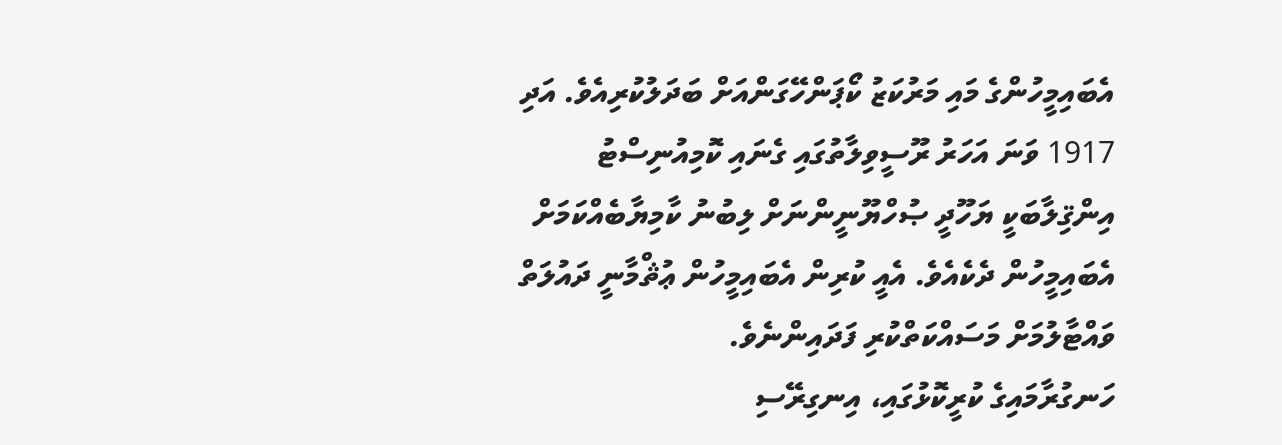އެބައިމީހުންގެ މައި މަރުކަޒު ކޯޕަންހޭގަންއަށް ބަދަލުކުރިއެވެ. އަދި 1917 ވަނަ އަހަރު ރޫސީވިލާތުގައި ގެނައި ކޮމިއުނިސްޓު އިންޤިލާބަކީ ޔަހޫދީ ޞުހްޔޫނީންނަށް ލިބުނު ކާމިޔާބެއްކަމަށް އެބައިމީހުން ދެކެއެވެ. އެއީ ކުރިން އެބައިމީހުން ޢުޘްމާނީ ދައުލަތް ވައްޓާލުމަށް މަސައްކަތްކުރި ފަދައިންނެވެ.
ހަނގުރާމައިގެ ކުރީކޮޅުގައި، އިނގިރޭސި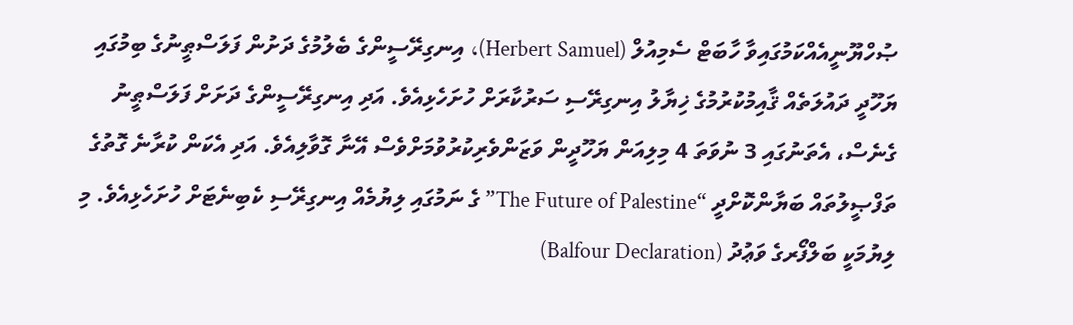ޞުހްޔޫނީއެއްކަމުގައިވާ ހާބަޓް ސެމިއުލް (Herbert Samuel)، އިނގިރޭސީންގެ ބެލުމުގެ ދަށުން ފަލަސްޠީނުގެ ބިމުގައި ޔަހޫދީ ދައުލަތެއް ޤާއިމުކުރުމުގެ ޚިޔާލު އިނގިރޭސި ސަރުކާރަށް ހުށަހެޅިއެވެ. އަދި އިނގިރޭސީންގެ ދަށަށް ފަލަސްޠީނު ގެނެސް، އެތަނުގައި 3 ނުވަތަ 4 މިލިއަން ޔަހޫދީން ވަޒަންވެރިކުރުވުމަށްވެސް އޭނާ ގޮވާލިއެވެ. އަދި އެކަން ކުރާނެ ގޮތުގެ ތަފްޞީލުތައް ބަޔާންކޮށްދީ “The Future of Palestine” ގެ ނަމުގައި ލިޔުމެއް އިނގިރޭސި ކެބިނެޓަށް ހުށަހެޅިއެވެ. މި ލިޔުމަކީ ބަލްފޯރގެ ވަޢުދު (Balfour Declaration)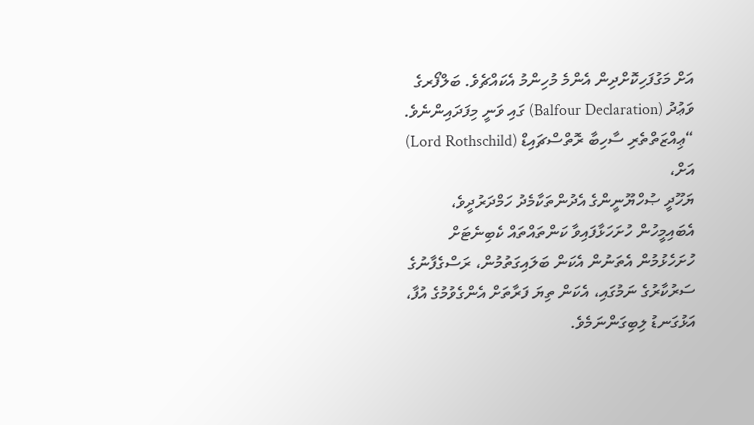އަށް މަގުފަހިކޮށްދިން އެންމެ މުހިންމު އެކައްޗެވެ. ބަލްފޯރގެ ވަޢުދު (Balfour Declaration) ގައި ވަނީ މިފަދައިންނެވެ.
“ޢިއްޒަތްތެރި ސާހިބާ ރޮތްސްޗައިޑް (Lord Rothschild) އަށް،
ޔަހޫދީ ޞުހްޔޫނީންގެ އެދުންތަކާމެދު ހަމްދަރުދީވެ، އެބައިމީހުން ހުށަހަޅާފައިވާ ކަންތައްތައް ކެބިނެޓަށް ހުށަހެޅުމުން އެތަނުން އެކަން ބަލައިގަތުމުން، ރަސްގެފާނުގެ ސަރުކާރުގެ ނަމުގައި، އެކަން ތިޔަ ފަރާތަށް އެންގެވުމުގެ އުފާ، އަޅުގަނޑު ލިބިގަންނަމެވެ.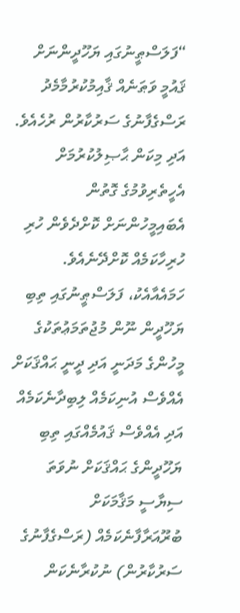“ފަލަސްޠީނުގައި ޔަހޫދީންނަށް ޤައުމީ ވަޠަނެއް ޤާއިމުކުރުމާމެދު ރަސްގެފާނުގެ ސަރުކާރުން ރުހެއެވެ. އަދި މިކަން ޙާޞިލުކުރުމަށް އެހީތެރިވުމުގެ ގޮތުން އެބައިމީހުންނަށް ކޮށްދެވެން ހުރި ހުރިހާކަމެއް ކޮށްދޭނެއެވެ. ހަމައެއާއެކު، ފަލަސްޠީނުގައި ތިބި ޔަހޫދީން ނޫން މުޖުތަމަޢުތަކުގެ މީހުންގެ މަދަނީ އަދި ދީނީ ޙައްޤަކަށް އެއްވެސް އުނިކަމެއް ލިބިދާނެކަމެއް އަދި އެއްވެސް ޤައުމެއްގައި ތިބި ޔަހޫދީންގެ ޙައްޤަކަށް ނުވަތަ ސިޔާސީ މަޤާމަކަށް ބުރޫއަރާފާނެކަމެއް (ރަސްގެފާނުގެ ސަރުކާރުން) ނުކުރާނެކަން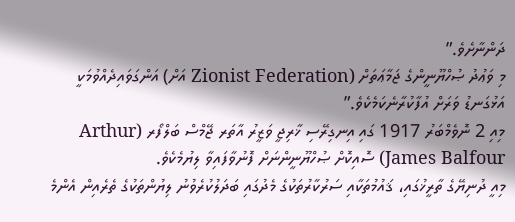ދަންނާށެވެ.”
މި ވަޢުދު ޞުހްޔޫނީންގެ ޖަމާޢަތަށް (Zionist Federation އަށް) އަންގަވައިދެއްވުމަކީ އަޅުގަނޑު ވަރަށް އުފާކުރާނެކަމެކެވެ.”
މިއި 2 ނޮވެމްބަރު 1917 ގައި އިނގިރޭސި ޚާރިޖީ ވަޒީރު އާތަރ ޖޭމްސް ބަލްފޯރ (Arthur James Balfour) ސޮއިކޮށް ޞުހްޔޫނީންނަށް ފޮނުވާފައިވާ ލިޔުމެކެވެ.
މިއީ ދުނިޔޭގެ ތާރީޚުގައި، ޤައުމުތަކާއި ސަރުކާރުތަކުގެ މެދުގައި ބަދަލުކުރެވުނު ލިޔުންތަކުގެ ތެރެއިން އެންމެ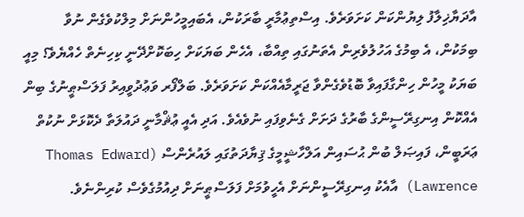އާދަޔާޚިލާފު ލިޔުންކަން ކަށަވަރެވެ. އިސްތިޢުމާރީ ބާރަކުން، އެބައިމީހުންނަށް މިލްކުވެގެން ނުވާ ބިމަކުން، އެ ބިމުގެ އަހުލުވެރިން އެތަނުގައި ތިއްބާ، އެހެން ބަޔަކަށް ހިބަކޮށްދޭނީ ކިހިނެތް ހެއްޔެވެ؟ މިއީ ބަޔަކު މީހުން ހިންގާފައިވާ ބޮޑުވެގެންވާ ޖަރީމާއެއްކަން ކަށަވަރެވެ. ބަލްފޯރ ވަޢުދުވީއިރު ފަލަސްޠީނުގެ ބިން އެއްކޮން އިނގިރޭސީންގެ ބާރުގެ ދަށަށް ގެނެވިފައި ނުވެއެވެ. އަދި އެއީ ޢުޘްމާނީ ދައުލަތާ ދެކޮޅަށް ނުކުތް ޢަރަބީން، ފައިޞަލް ބުން ޙުސައިން އަލްހާޝީމީގެ ޤިޔާދަތުގައި ލައުރެންސް (Thomas Edward Lawrence) އާއެކު އިނގިރޭސީންނަށް އެހީވުމަށް ފަލަސްޠީނަށް ދިއުމުގެވެސް ކުރިންނެވެ.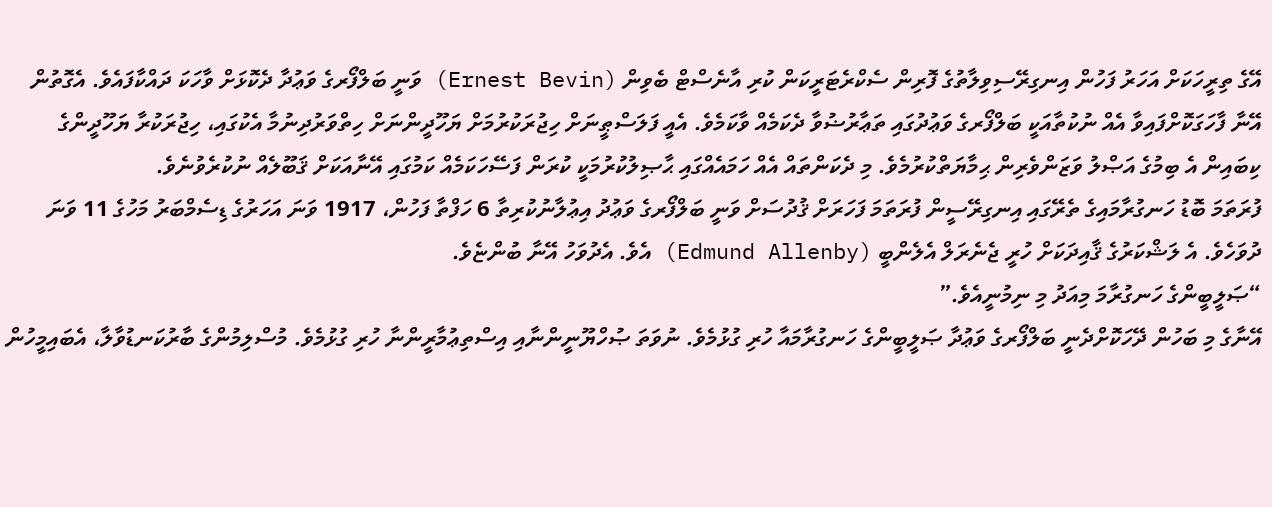އޭގެ ތިރީހަކަށް އަހަރު ފަހުން އިނގިރޭސިވިލާތުގެ ފޮރިން ސެކްރެޓަރީކަން ކުރި އާނެސްޓް ބެވިން (Ernest Bevin) ވަނީ ބަލްފޯރގެ ވަޢުދާ ދެކޮޅަށް ވާހަކަ ދައްކާފައެވެ. އެގޮތުން އޭނާ ފާހަގަކޮށްފައިވާ އެއް ނުކުތާއަކީ ބަލްފޯރގެ ވަޢުދުގައި ތަޢާރުޟުވާ ދެކަމެއް ވާކަމެވެ. އެއީ ފަލަސްޠީނަށް ހިޖުރަކުރުމަށް ޔަހޫދީންނަށް ހިތްވަރުދިނުމާ އެކުގައި، ހިޖުރަކުރާ ޔަހޫދީންގެ ކިބައިން އެ ބިމުގެ އަޞްލު ވަޒަންވެރިން ޙިމާޔަތްކުރުމެވެ. މި ދެކަންތައް އެއް ހަމައެއްގައި ޙާޞިލުކުރުމަކީ ކުރަން ފަސޭހަކަމެއް ކަމުގައި އޭނާއަކަށް ޤަބޫލެއް ނުކުރެވުނެވެ.
ފުރަތަމަ ބޮޑު ހަނގުރާމައިގެ ތެރޭގައި އިނގިރޭސީން ފުރަތަމަ ފަހަރަށް ޤުދުސަށް ވަނީ ބަލްފޯރގެ ވަޢުދު އިޢުލާނުކުރިތާ 6 ހަފްތާ ފަހުން، 1917 ވަނަ އަހަރުގެ ޑިސެމްބަރު މަހުގެ 11 ވަނަ ދުވަހެވެ. އެ ލަޝްކަރުގެ ޤާއިދަކަށް ހުރީ ޖެނެރަލް އެލެންބީ (Edmund Allenby) އެވެ. އެދުވަހު އޭނާ ބުންޏެވެ.
“ޞަލީބީންގެ ހަނގުރާމަ މިއަދު މި ނިމުނީއެވެ.”
އޭނާގެ މި ބަހުން ދޭހަކޮށްދެނީ ބަލްފޯރގެ ވަޢުދާ ޞަލީބީންގެ ހަނގުރާމައާ ހުރި ގުޅުމެވެ. ނުވަތަ ޞުހްޔޫނީންނާއި އިސްތިޢުމާރީންނާ ހުރި ގުޅުމެވެ. މުސްލިމުންގެ ބާރުކަނޑުވާލާ، އެބައިމީހުން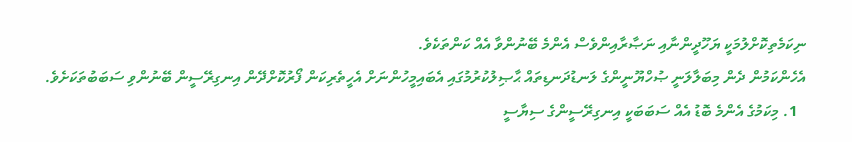ނިކަމެތިކޮށްލުމަކީ ޔަހޫދީންނާއި ނަޞާރާއިންވެސް އެންމެ ބޭނުންވާ އެއް ކަންތަކެވެ.
އެހެންކަމުން ދެން މިބަލާލަނީ ޞުހްޔޫނީންގެ ލަނޑުދަނޑިތައް ޙާޞިލުކުރުމުގައި އެބައިމީހުންނަށް އެހީތެރިކަން ފޯރުކޮށްދޭން އިނގިރޭސީން ބޭނުންވި ސަބަބުތަކަށެވެ.
  1. މިކަމުގެ އެންމެ ބޮޑު އެއް ސަބަބަކީ އިނގިރޭސީންގެ ސިޔާސީ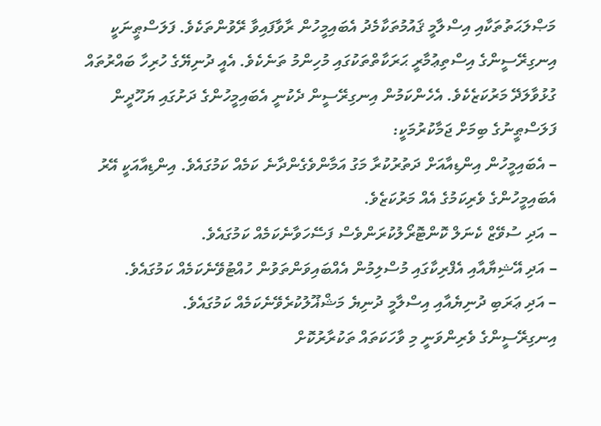މަޞްލަޙަތުތަކާއި އިސްލާމީ ޤައުމުތަކާމެދު އެބައިމީހުން ރާވާފައިވާ ރޭވުންތަކެވެ. ފަލަސްޠީނަކީ އިނގިރޭސީންގެ އިސްތިޢުމާރީ ޙަރަކާތްތަކުގައި މުހިންމު ތަނެކެވެ. އެއީ ދުނިޔޭގެ ހުރިހާ ބައްރުތައް ގުޅުވާލަދޭ މަރުކަޒެކެވެ. އެހެންކަމުން އިނގިރޭސީން ދެކުނީ އެބައިމީހުންގެ ދަށުގައި ޔަހޫދީން ފަލަސްޠީނުގެ ބިމަށް ޖަމާކުރުމަކީ:
– އެބައިމީހުން އިންޑިއާއަށް ދަތުރުކުރާ މަގު އަމާންވެގެންދާނެ ކަމެއް ކަމުގައެވެ. އިންޑިއާއަކީ އޭރު އެބައިމީހުންގެ ވެރިކަމުގެ އެއް މަރުކަޒެވެ.
– އަދި ސުވޭޒް ކެނަލް ކޮންޓޮރޯލުކުރަންވެސް ފަސޭހަވާނެކަމެއް ކަމުގައެވެ.
– އަދި އޭޝިޔާއާއި އެފްރިކާގައި މުސްލިމުން އެއްބައިވަންތަވުން ހުއްޓުވޭނެކަމެއް ކަމުގައެވެ.
– އަދި ޢަރަބި ދުނިޔެއާއި އިސްލާމީ ދުނިޔެ މަޝްޣޫލުކުރެވޭނެކަމެއް ކަމުގައެވެ.
އިނގިރޭސީންގެ ވެރިންވަނީ މި ވާހަކަތައް ތަކުރާރުކޮށް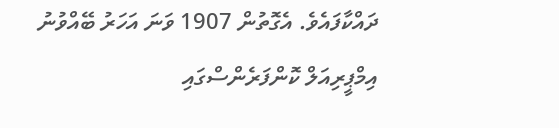ދައްކާފައެވެ. އެގޮތުން 1907 ވަނަ އަހަރު ބޭއްވުނު އިމްޕީރިއަލް ކޮންފަރެންސްގައި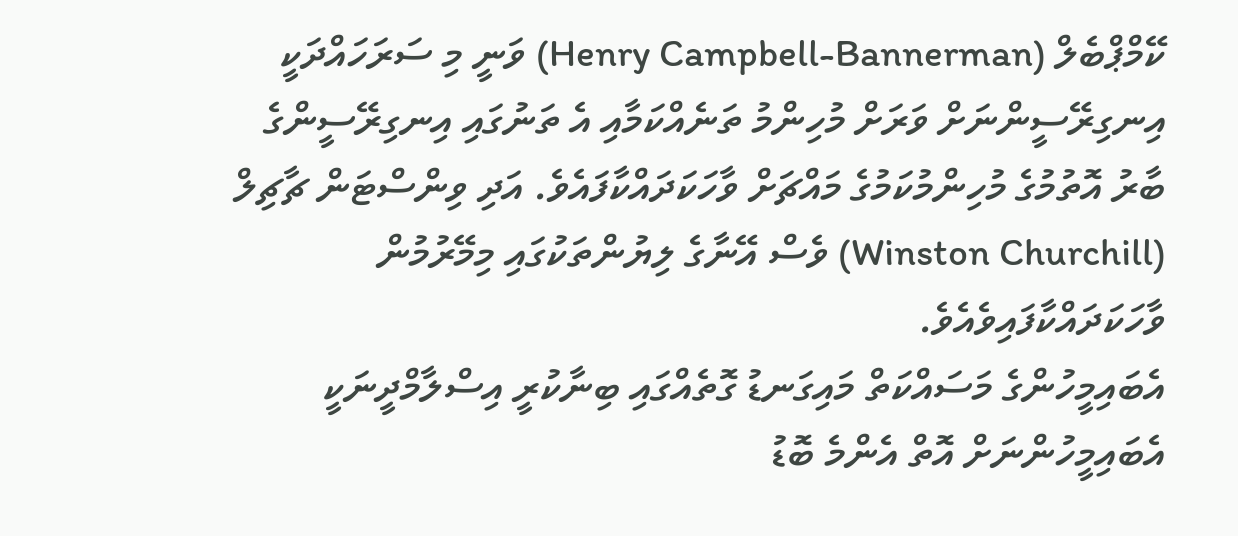ކޭމްޕްބެލް (Henry Campbell-Bannerman) ވަނީ މި ސަރަހައްދަކީ އިނގިރޭސީންނަށް ވަރަށް މުހިންމު ތަނެއްކަމާއި އެ ތަނުގައި އިނގިރޭސީންގެ ބާރު އޮތުމުގެ މުހިންމުކަމުގެ މައްޗަށް ވާހަކަދައްކާފައެވެ. އަދި ވިންސްޓަން ޗާޗިލް (Winston Churchill) ވެސް އޭނާގެ ލިޔުންތަކުގައި މިމޭރުމުން ވާހަކަދައްކާފައިވެއެވެ.
އެބައިމީހުންގެ މަސައްކަތް މައިގަނޑު ގޮތެއްގައި ބިނާކުރީ އިސްލާމްދީނަކީ އެބައިމީހުންނަށް އޮތް އެންމެ ބޮޑު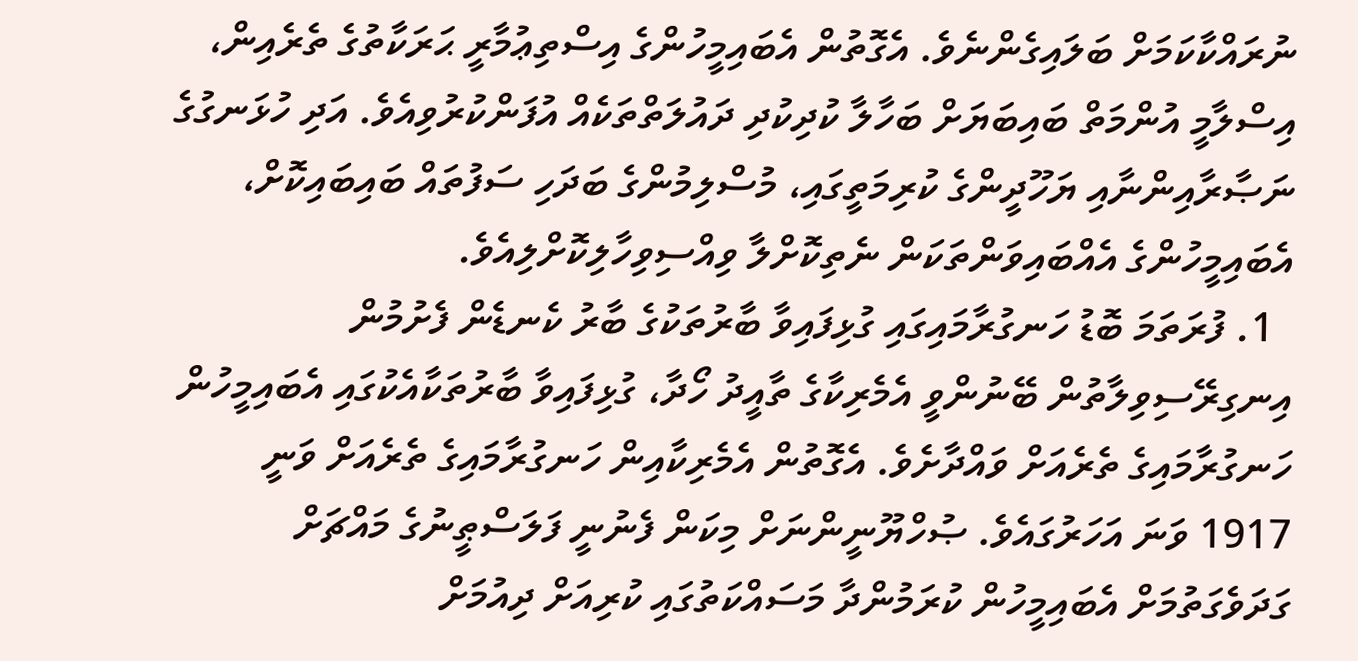ނުރައްކާކަމަށް ބަލައިގެންނެވެ. އެގޮތުން އެބައިމީހުންގެ އިސްތިޢުމާރީ ޙަރަކާތުގެ ތެރެއިން، އިސްލާމީ އުންމަތް ބައިބަޔަށް ބަހާލާ ކުދިކުދި ދައުލަތްތަކެއް އުފަންކުރުވިއެވެ. އަދި ހުޅަނގުގެ ނަޞާރާއިންނާއި ޔަހޫދީންގެ ކުރިމަތީގައި، މުސްލިމުންގެ ބަދަހި ސަފުތައް ބައިބައިކޮށް، އެބައިމީހުންގެ އެއްބައިވަންތަކަން ނެތިކޮށްލާ ވިއްސިވިހާލިކޮށްލިއެވެ.
  1. ފުރަތަމަ ބޮޑު ހަނގުރާމައިގައި ގުޅިފައިވާ ބާރުތަކުގެ ބާރު ކެނޑެން ފެށުމުން އިނގިރޭސިވިލާތުން ބޭނުންވީ އެމެރިކާގެ ތާއީދު ހޯދާ، ގުޅިފައިވާ ބާރުތަކާއެކުގައި އެބައިމީހުން ހަނގުރާމައިގެ ތެރެއަށް ވައްދާށެވެ. އެގޮތުން އެމެރިކާއިން ހަނގުރާމައިގެ ތެރެއަށް ވަނީ 1917 ވަނަ އަހަރުގައެވެ. ޞުހްޔޫނީންނަށް މިކަން ފެނުނީ ފަލަސްޠީނުގެ މައްޗަށް ގަދަވެގަތުމަށް އެބައިމީހުން ކުރަމުންދާ މަސައްކަތުގައި ކުރިއަށް ދިއުމަށް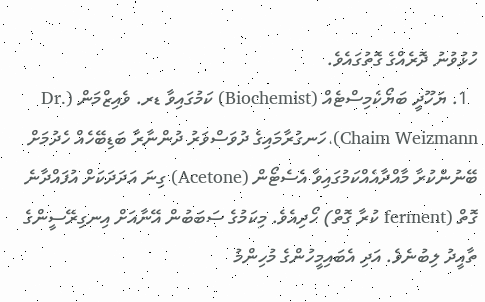ހުޅުވުނު ދޮރެއްގެ ގޮތުގައެވެ.
  1. ޔަހޫދީ ބަޔޯކެމިސްޓެއް (Biochemist) ކަމުގައިވާ ޑރ. ވެއިޒްމަން (Dr. Chaim Weizmann)، ހަނގުރާމައިގެ ދުވަސްވަރު ދުންނާރާ ބަޑިބޭހެއް ހެދުމަށް ބޭނުންކުރާ މާއްދާއެއްކަމުގައިވާ އެސެޓޯން (Acetone) ގިނަ އަދަދަކަށް އުފައްދާނެ ގޮތް (ferment ކުރާ ގޮތް) ހޯދިއެވެ. މިކަމުގެ ސަބަބުން އޭނާއަށް އިނގިރޭސީންގެ ތާއީދު ލިބުނެވެ. އަދި އެބައިމީހުންގެ މުހިންމު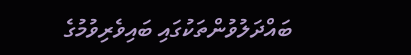ބައްދަލުވުންތަކުގައި ބައިވެރިވުމުގެ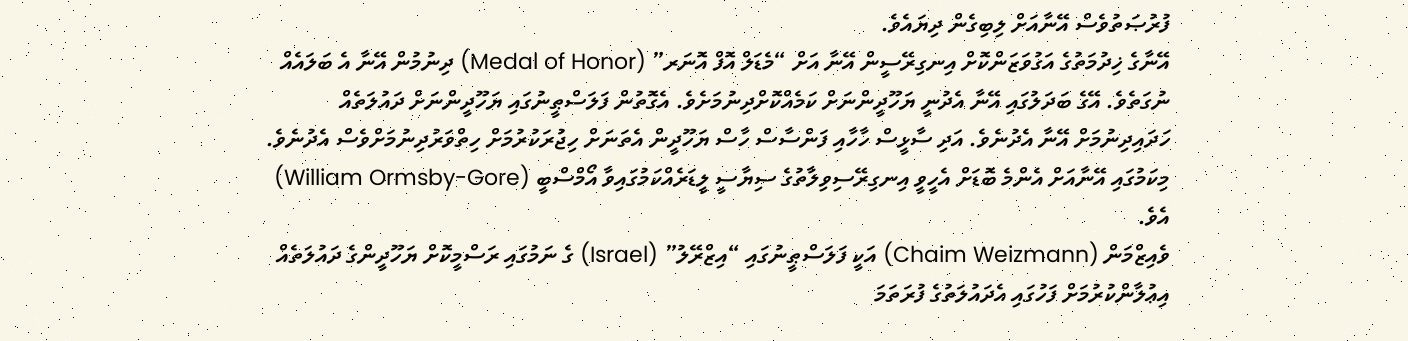ފުރުޞަތުވެސް އޭނާއަށް ލިބިގެން ދިޔައެވެ.
އޭނާގެ ޚިދުމަތުގެ އަގުވަޒަންކޮށް އިނގިރޭސީން އޭނާ އަށް “މެޑަލް އޮފް އޮނަރ” (Medal of Honor) ދިނުމުން އޭނާ އެ ބަލައެއް ނުގަތެވެ. އޭގެ ބަދަލުގައި އޭނާ އެދުނީ ޔަހޫދީންނަށް ކަމެއްކޮށްދިނުމަށެވެ. އެގޮތުން ފަލަސްޠީނުގައި ޔަހޫދީންނަށް ދައުލަތެއް ހަދައިދިނުމަށް އޭނާ އެދުނެވެ. އަދި ސާޅީސް ހާހާއި ފަންސާސް ހާސް ޔަހޫދީން އެތަނަށް ހިޖުރަކުރުމަށް ހިތްވަރުދިނުމަށްވެސް އެދުނެވެ. މިކަމުގައި އޭނާއަށް އެންމެ ބޮޑަށް އެހީވީ އިނގިރޭސިވިލާތުގެ ސިޔާސީ ލީޑަރެއްކަމުގައިވާ އޯމްސްބީ (William Ormsby-Gore) އެވެ.
ވެއިޒްމަން (Chaim Weizmann) އަކީ ފަލަސްޠީނުގައި “އިޒްރޭލު” (Israel) ގެ ނަމުގައި ރަސްމީކޮށް ޔަހޫދީންގެ ދައުލަތެއް އިޢުލާންކުރުމަށް ފަހުގައި އެދައުލަތުގެ ފުރަތަމަ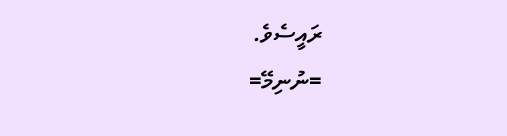ރައީސެވެ.
=ނުނިމޭ=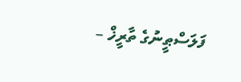ފަލަސްޠީނުގެ ތާރީޚް –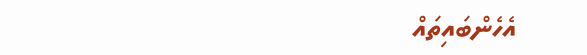އެހެންބައިތައް